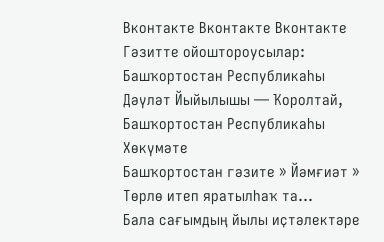Вконтакте Вконтакте Вконтакте
Гәзитте ойоштороусылар:
Башҡортостан Республикаһы
Дәүләт Йыйылышы — Ҡоролтай,
Башҡортостан Республикаһы Хөкүмәте
Башҡортостан гәзите » Йәмғиәт » Төрлө итеп яратылһаҡ та...
Бала сағымдың йылы иҫтәлектәре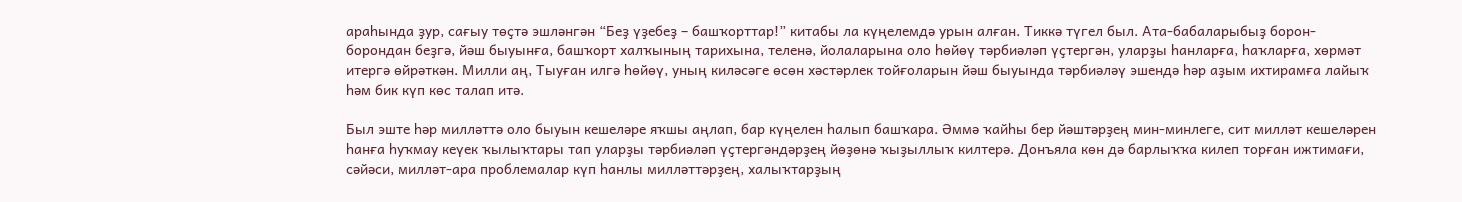араһында ҙур, сағыу төҫтә эшләнгән “Беҙ үҙебеҙ – башҡорттар!” китабы ла күңелемдә урын алған. Тиккә түгел был. Ата-бабаларыбыҙ борон-борондан беҙгә, йәш быуынға, башҡорт халҡының тарихына, теленә, йолаларына оло һөйөү тәрбиәләп үҫтергән, уларҙы һанларға, һаҡларға, хөрмәт итергә өйрәткән. Милли аң, Тыуған илгә һөйөү, уның киләсәге өсөн хәстәрлек тойғоларын йәш быуында тәрбиәләү эшендә һәр аҙым ихтирамға лайыҡ һәм бик күп көс талап итә.

Был эште һәр милләттә оло быуын кешеләре яҡшы аңлап, бар күңелен һалып башҡара. Әммә ҡайһы бер йәштәрҙең мин-минлеге, сит милләт кешеләрен һанға һуҡмау кеүек ҡылыҡтары тап уларҙы тәрбиәләп үҫтергәндәрҙең йөҙөнә ҡыҙыллыҡ килтерә. Донъяла көн дә барлыҡҡа килеп торған ижтимағи, сәйәси, милләт-ара проблемалар күп һанлы милләттәрҙең, халыҡтарҙың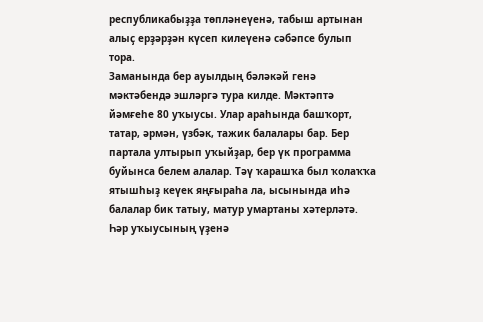республикабыҙҙа төпләнеүенә, табыш артынан алыҫ ерҙәрҙән күсеп килеүенә сәбәпсе булып тора.
Заманында бер ауылдың бәләкәй генә мәктәбендә эшләргә тура килде. Мәктәптә йәмғеһе 80 уҡыусы. Улар араһында башҡорт, татар, әрмән, үзбәк, тажик балалары бар. Бер партала ултырып уҡыйҙар, бер үк программа буйынса белем алалар. Тәү ҡарашҡа был ҡолаҡҡа ятышһыҙ кеүек яңғыраһа ла, ысынында иһә балалар бик татыу, матур умартаны хәтерләтә. Һәр уҡыусының үҙенә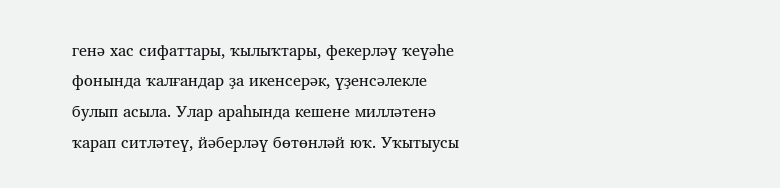генә хас сифаттары, ҡылыҡтары, фекерләү ҡеүәһе фонында ҡалғандар ҙа икенсерәк, үҙенсәлекле булып асыла. Улар араһында кешене милләтенә ҡарап ситләтеү, йәберләү бөтөнләй юҡ. Уҡытыусы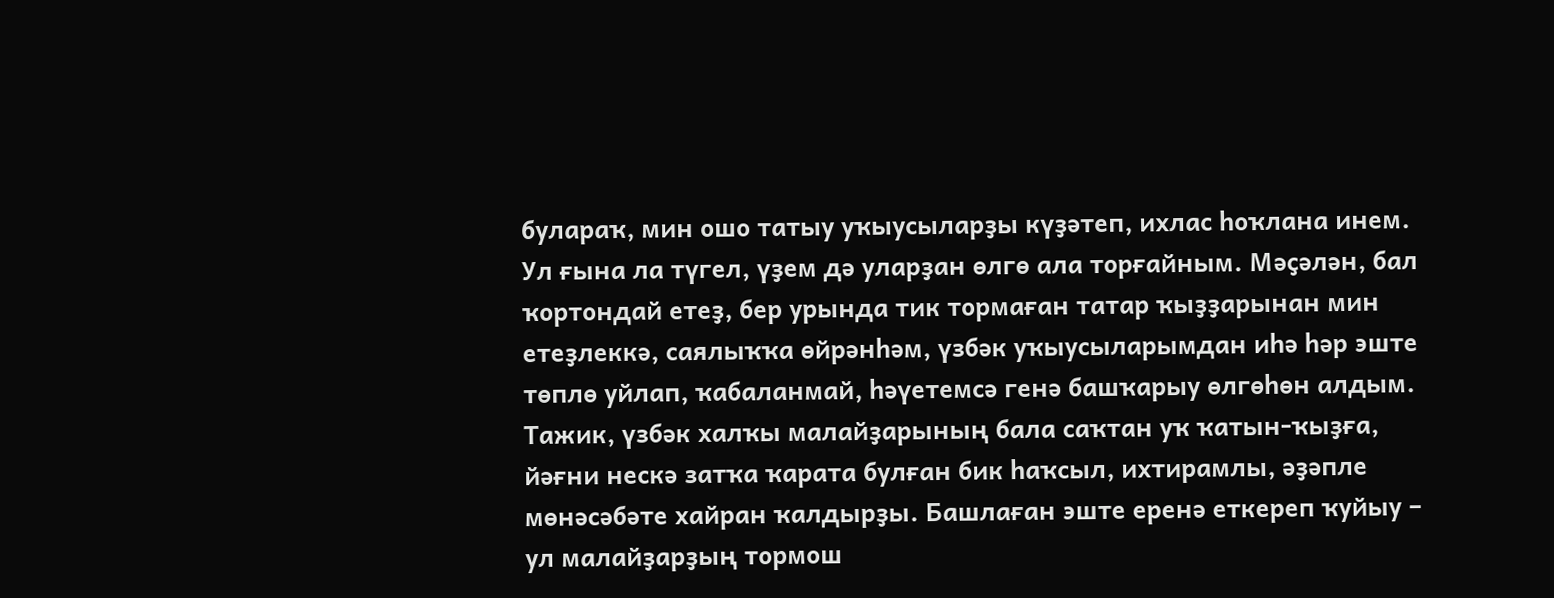булараҡ, мин ошо татыу уҡыусыларҙы күҙәтеп, ихлас һоҡлана инем. Ул ғына ла түгел, үҙем дә уларҙан өлгө ала торғайным. Мәҫәлән, бал ҡортондай етеҙ, бер урында тик тормаған татар ҡыҙҙарынан мин етеҙлеккә, саялыҡҡа өйрәнһәм, үзбәк уҡыусыларымдан иһә һәр эште төплө уйлап, ҡабаланмай, һәүетемсә генә башҡарыу өлгөһөн алдым. Тажик, үзбәк халҡы малайҙарының бала саҡтан уҡ ҡатын-ҡыҙға, йәғни нескә затҡа ҡарата булған бик һаҡсыл, ихтирамлы, әҙәпле мөнәсәбәте хайран ҡалдырҙы. Башлаған эште еренә еткереп ҡуйыу – ул малайҙарҙың тормош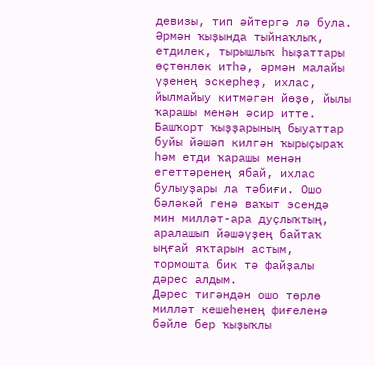девизы, тип әйтергә лә була. Әрмән ҡыҙында тыйнаҡлыҡ, етдилек, тырышлыҡ һыҙаттары өҫтөнлөк итһә, әрмән малайы үҙенең эскерһеҙ, ихлас, йылмайыу китмәгән йөҙө, йылы ҡарашы менән әсир итте. Башҡорт ҡыҙҙарының быуаттар буйы йәшәп килгән ҡырыҫыраҡ һәм етди ҡарашы менән егеттәренең ябай, ихлас булыуҙары ла тәбиғи. Ошо бәләкәй генә ваҡыт эсендә мин милләт-ара дуҫлыҡтың, аралашып йәшәүҙең байтаҡ ыңғай яҡтарын астым, тормошта бик тә файҙалы дәрес алдым.
Дәрес тигәндән ошо төрлө милләт кешеһенең фиғеленә бәйле бер ҡыҙыҡлы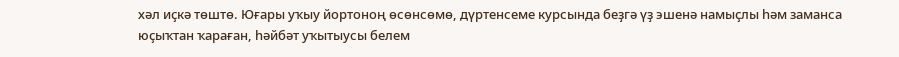хәл иҫкә төштө. Юғары уҡыу йортоноң өсөнсөмө, дүртенсеме курсында беҙгә үҙ эшенә намыҫлы һәм заманса юҫыҡтан ҡараған, һәйбәт уҡытыусы белем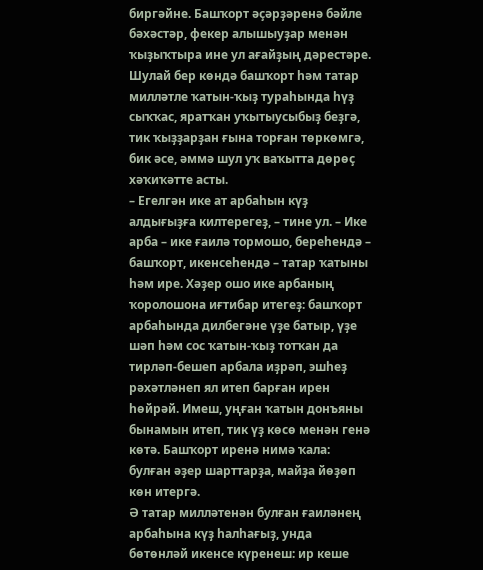биргәйне. Башҡорт әҫәрҙәренә бәйле бәхәстәр, фекер алышыуҙар менән ҡыҙыҡтыра ине ул ағайҙың дәрестәре.
Шулай бер көндә башҡорт һәм татар милләтле ҡатын-ҡыҙ тураһында һүҙ сыҡҡас, яратҡан уҡытыусыбыҙ беҙгә, тик ҡыҙҙарҙан ғына торған төркөмгә, бик әсе, әммә шул уҡ ваҡытта дөрөҫ хәҡиҡәтте асты.
– Егелгән ике ат арбаһын күҙ алдығыҙға килтерегеҙ, – тине ул. – Ике арба – ике ғаилә тормошо, береһендә – башҡорт, икенсеһендә – татар ҡатыны һәм ире. Хәҙер ошо ике арбаның ҡоролошона иғтибар итегеҙ: башҡорт арбаһында дилбегәне үҙе батыр, үҙе шәп һәм сос ҡатын-ҡыҙ тотҡан да тирләп-бешеп арбала иҙрәп, эшһеҙ рәхәтләнеп ял итеп барған ирен һөйрәй. Имеш, уңған ҡатын донъяны бынамын итеп, тик үҙ көсө менән генә көтә. Башҡорт иренә нимә ҡала: булған әҙер шарттарҙа, майҙа йөҙөп көн итергә.
Ә татар милләтенән булған ғаиләнең арбаһына күҙ һалһағыҙ, унда бөтөнләй икенсе күренеш: ир кеше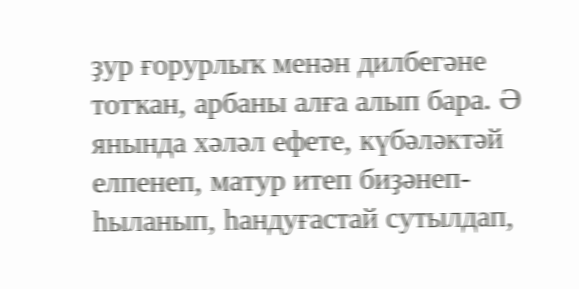ҙур ғорурлыҡ менән дилбегәне тотҡан, арбаны алға алып бара. Ә янында хәләл ефете, күбәләктәй елпенеп, матур итеп биҙәнеп-һыланып, һандуғастай сутылдап,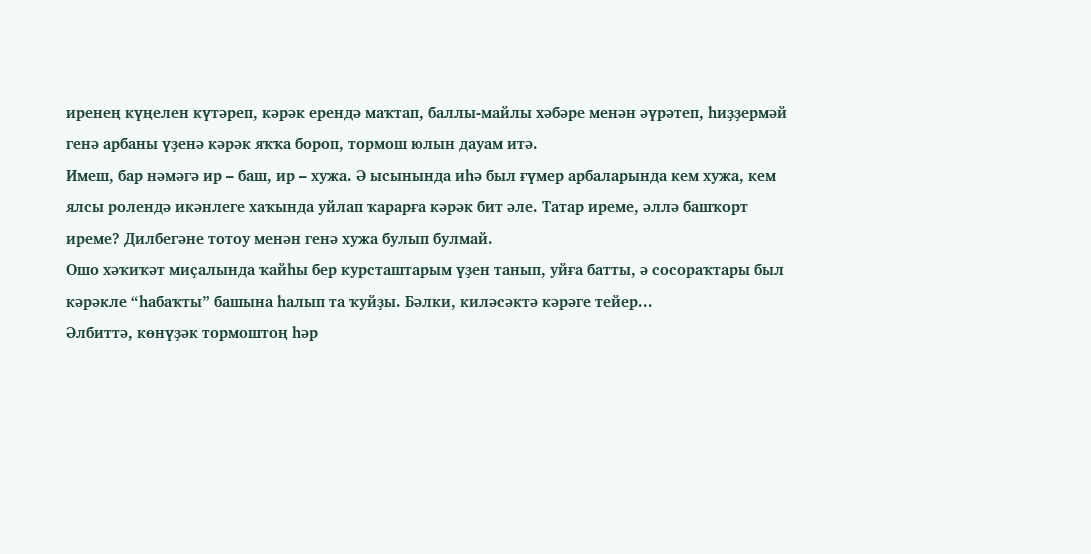иренең күңелен күтәреп, кәрәк ерендә маҡтап, баллы-майлы хәбәре менән әүрәтеп, һиҙҙермәй генә арбаны үҙенә кәрәк яҡҡа бороп, тормош юлын дауам итә.
Имеш, бар нәмәгә ир – баш, ир – хужа. Ә ысынында иһә был ғүмер арбаларында кем хужа, кем ялсы ролендә икәнлеге хаҡында уйлап ҡарарға кәрәк бит әле. Татар иреме, әллә башҡорт иреме? Дилбегәне тотоу менән генә хужа булып булмай.
Ошо хәҡиҡәт миҫалында ҡайһы бер курсташтарым үҙен танып, уйға батты, ә сосораҡтары был кәрәкле “һабаҡты” башына һалып та ҡуйҙы. Бәлки, киләсәктә кәрәге тейер...
Әлбиттә, көнүҙәк тормоштоң һәр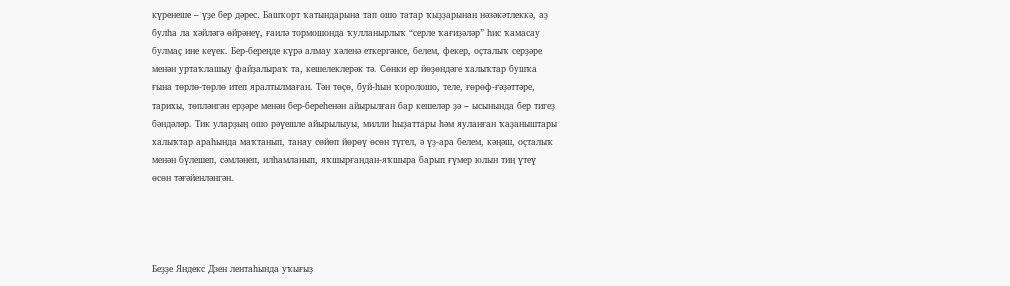күренеше – үҙе бер дәрес. Башҡорт ҡатындарына тап ошо татар ҡыҙҙарынан нәзәкәтлеккә, аҙ булһа ла хәйләгә өйрәнеү, ғаилә тормошонда ҡулланырлыҡ “серле ҡағиҙәләр” һис ҡамасау булмаҫ ине кеүек. Бер-береңде күрә алмау хәленә еткергәнсе, белем, фекер, оҫталыҡ серҙәре менән уртаҡлашыу файҙалыраҡ та, кешелеклерәк тә. Сөнки ер йөҙөндәге халыҡтар бушҡа ғына төрлө-төрлө итеп яралтылмаған. Тән төҫө, буй-һын ҡоролошо, теле, ғөрөф-ғәҙәттәре, тарихы, төпләнгән ерҙәре менән бер-береһенән айырылған бар кешеләр ҙә – ысынында бер тигеҙ бәндәләр. Тик уларҙың ошо рәүешле айырылыуы, милли һыҙаттары һәм яуланған ҡаҙаныштары халыҡтар араһында маҡтанып, танау сөйөп йөрөү өсөн түгел, ә үҙ-ара белем, кәңәш, оҫталыҡ менән бүлешеп, сәмләнеп, илһамланып, яҡшырғандан-яҡшыра барып ғүмер юлын тиң үтеү өсөн тәғәйенләнгән.




Беҙҙе Яндекс Дзен лентаһында уҡығыҙ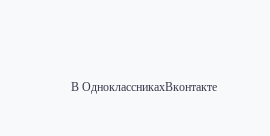В ОдноклассникахВконтакте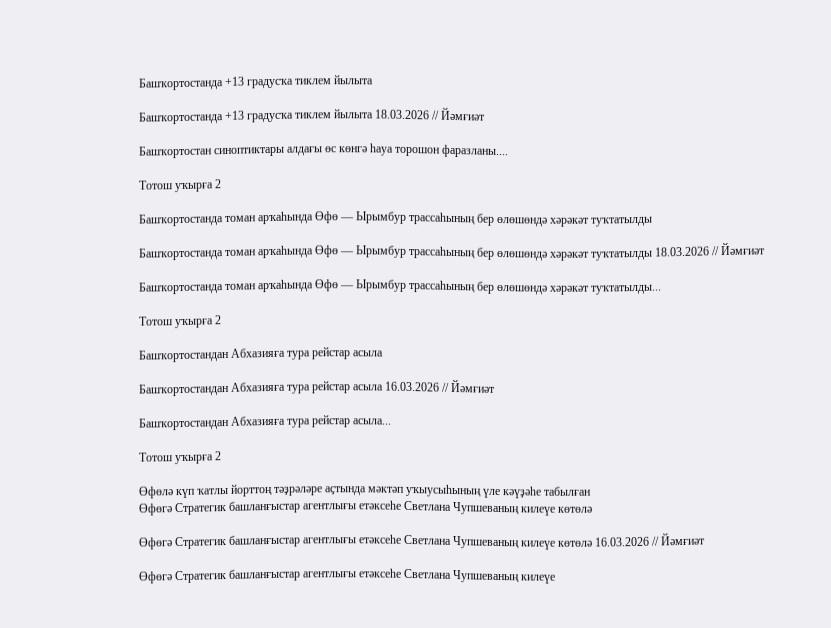Башҡортостанда +13 градусҡа тиклем йылыта

Башҡортостанда +13 градусҡа тиклем йылыта 18.03.2026 // Йәмғиәт

Башҡортостан синоптиктары алдағы өс көнгә һауа торошон фаразланы....

Тотош уҡырға 2

Башҡортостанда томан арҡаһында Өфө — Ырымбур трассаһының бер өлөшөндә хәрәкәт туҡтатылды

Башҡортостанда томан арҡаһында Өфө — Ырымбур трассаһының бер өлөшөндә хәрәкәт туҡтатылды 18.03.2026 // Йәмғиәт

Башҡортостанда томан арҡаһында Өфө — Ырымбур трассаһының бер өлөшөндә хәрәкәт туҡтатылды...

Тотош уҡырға 2

Башҡортостандан Абхазияға тура рейстар асыла

Башҡортостандан Абхазияға тура рейстар асыла 16.03.2026 // Йәмғиәт

Башҡортостандан Абхазияға тура рейстар асыла...

Тотош уҡырға 2

Өфөлә күп ҡатлы йорттоң тәҙрәләре аҫтында мәктәп уҡыусыһының үле кәүҙәһе табылған
Өфөгә Стратегик башланғыстар агентлығы етәксеһе Светлана Чупшеваның килеүе көтөлә

Өфөгә Стратегик башланғыстар агентлығы етәксеһе Светлана Чупшеваның килеүе көтөлә 16.03.2026 // Йәмғиәт

Өфөгә Стратегик башланғыстар агентлығы етәксеһе Светлана Чупшеваның килеүе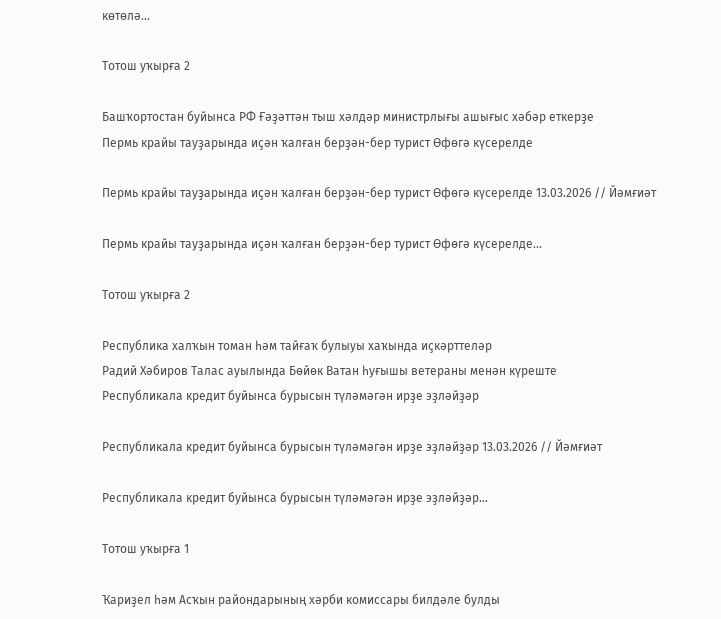көтөлә...

Тотош уҡырға 2

Башҡортостан буйынса РФ Ғәҙәттән тыш хәлдәр министрлығы ашығыс хәбәр еткерҙе
Пермь крайы тауҙарында иҫән ҡалған берҙән-бер турист Өфөгә күсерелде

Пермь крайы тауҙарында иҫән ҡалған берҙән-бер турист Өфөгә күсерелде 13.03.2026 // Йәмғиәт

Пермь крайы тауҙарында иҫән ҡалған берҙән-бер турист Өфөгә күсерелде...

Тотош уҡырға 2

Республика халҡын томан һәм тайғаҡ булыуы хаҡында иҫкәрттеләр
Радий Хәбиров Талас ауылында Бөйөк Ватан һуғышы ветераны менән күреште
Республикала кредит буйынса бурысын түләмәгән ирҙе эҙләйҙәр

Республикала кредит буйынса бурысын түләмәгән ирҙе эҙләйҙәр 13.03.2026 // Йәмғиәт

Республикала кредит буйынса бурысын түләмәгән ирҙе эҙләйҙәр...

Тотош уҡырға 1

Ҡариҙел һәм Асҡын райондарының хәрби комиссары билдәле булды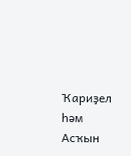Ҡариҙел һәм Асҡын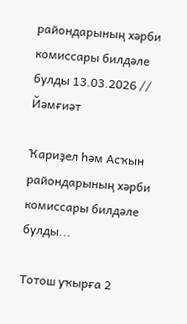райондарының хәрби комиссары билдәле булды 13.03.2026 // Йәмғиәт

Ҡариҙел һәм Асҡын райондарының хәрби комиссары билдәле булды...

Тотош уҡырға 2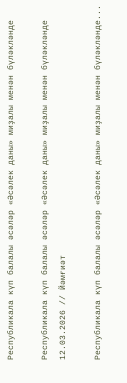Республикала күп балалы әсәләр «Әсәлек даны» миҙалы менән бүләкләнде

Республикала күп балалы әсәләр «Әсәлек даны» миҙалы менән бүләкләнде 12.03.2026 // Йәмғиәт

Республикала күп балалы әсәләр «Әсәлек даны» миҙалы менән бүләкләнде...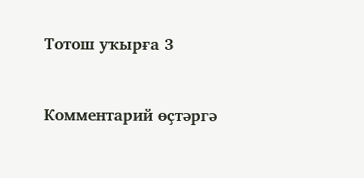Тотош уҡырға 3


Комментарий өҫтәргә